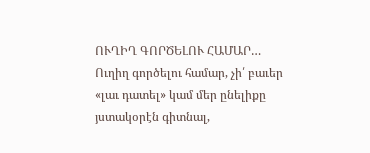ՈՒՂԻՂ ԳՈՐԾԵԼՈՒ ՀԱՄԱՐ…
Ուղիղ գործելու համար, չի՛ բաւեր «լաւ դատել» կամ մեր ընելիքը յստակօրէն գիտնալ,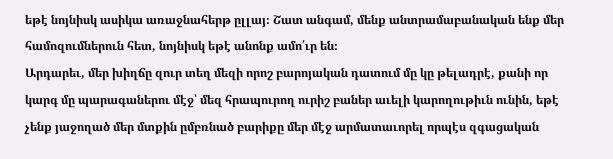եթէ նոյնիսկ ասիկա առաջնահերթ ըլլայ։ Շատ անգամ, մենք անտրամաբանական ենք մեր համոզումներուն հետ, նոյնիսկ եթէ անոնք ամո՛ւր են։
Արդարեւ, մեր խիղճը զուր տեղ մեզի որոշ բարոյական դատում մը կը թելադրէ, քանի որ կարգ մը պարագաներու մէջ՝ մեզ հրապուրող ուրիշ բաներ աւելի կարողութիւն ունին, եթէ չենք յաջողած մեր մտքին ըմբռնած բարիքը մեր մէջ արմատաւորել որպէս զգացական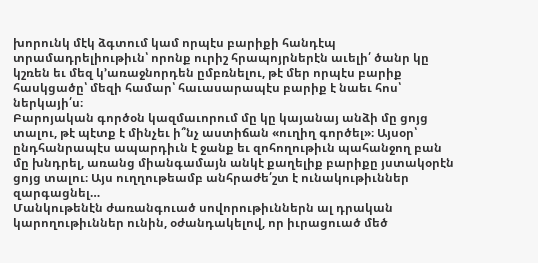խորունկ մէկ ձգտում կամ որպէս բարիքի հանդէպ տրամադրելիութիւն՝ որոնք ուրիշ հրապոյրներէն աւելի՛ ծանր կը կշռեն եւ մեզ կ՚առաջնորդեն ըմբռնելու, թէ մեր որպէս բարիք հասկցածը՝ մեզի համար՝ հաւասարապէս բարիք է նաեւ հոս՝ ներկայի՛ս։
Բարոյական գործօն կազմաւորում մը կը կայանայ անձի մը ցոյց տալու, թէ պէտք է մինչեւ ի՞նչ աստիճան «ուղիղ գործել»։ Այսօր՝ ընդհանրապէս ապարդիւն է ջանք եւ զոհողութիւն պահանջող բան մը խնդրել, առանց միանգամայն անկէ քաղելիք բարիքը յստակօրէն ցոյց տալու։ Այս ուղղութեամբ անհրաժե՛շտ է ունակութիւններ զարգացնել…
Մանկութենէն ժառանգուած սովորութիւններն ալ դրական կարողութիւններ ունին, օժանդակելով, որ իւրացուած մեծ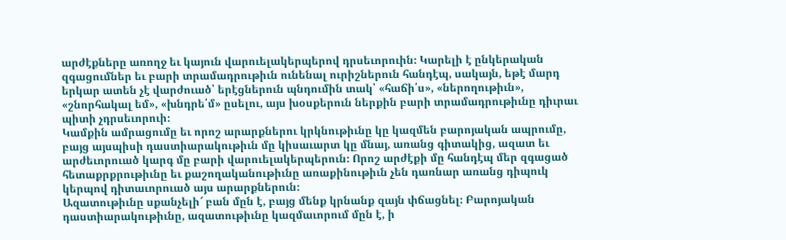արժէքները առողջ եւ կայուն վարուելակերպերով դրսեւորուին։ Կարելի է ընկերական զգացումներ եւ բարի տրամադրութիւն ունենալ ուրիշներուն հանդէպ, սակայն, եթէ մարդ երկար ատեն չէ վարժուած՝ երէցներուն պնդումին տակ՝ «հաճի՛ս», «ներողութիւն», «շնորհակալ եմ», «խնդրե՛մ» ըսելու, այս խօսքերուն ներքին բարի տրամադրութիւնը դիւրաւ պիտի չդրսեւորուի։
Կամքին ամրացումը եւ որոշ արարքներու կրկնութիւնը կը կազմեն բարոյական ապրումը, բայց այսպիսի դաստիարակութիւն մը կիսաւարտ կը մնայ, առանց գիտակից, ազատ եւ արժեւորուած կարգ մը բարի վարուելակերպերուն։ Որոշ արժէքի մը հանդէպ մեր զգացած հետաքրքրութիւնը եւ քաշողականութիւնը առաքինութիւն չեն դառնար առանց դիպուկ կերպով դիտաւորուած այս արարքներուն։
Ազատութիւնը սքանչելի՜ բան մըն է, բայց մենք կրնանք զայն փճացնել։ Բարոյական դաստիարակութիւնը, ազատութիւնը կազմաւորում մըն է, ի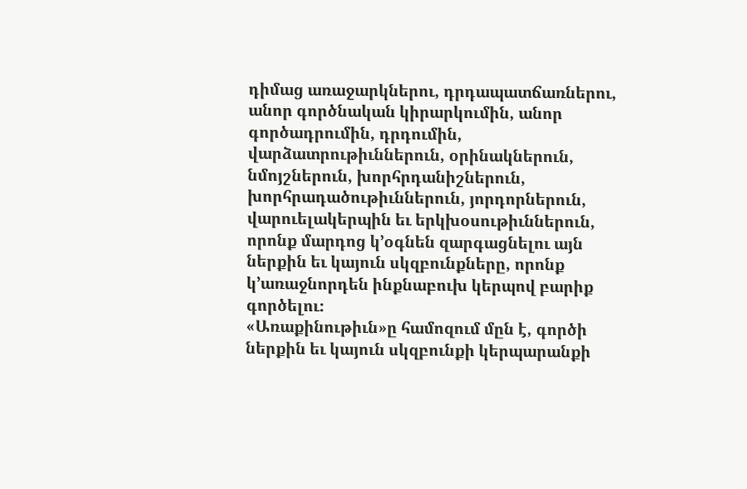դիմաց առաջարկներու, դրդապատճառներու, անոր գործնական կիրարկումին, անոր գործադրումին, դրդումին, վարձատրութիւններուն, օրինակներուն, նմոյշներուն, խորհրդանիշներուն, խորհրադածութիւններուն, յորդորներուն, վարուելակերպին եւ երկխօսութիւններուն, որոնք մարդոց կ՚օգնեն զարգացնելու այն ներքին եւ կայուն սկզբունքները, որոնք կ՚առաջնորդեն ինքնաբուխ կերպով բարիք գործելու։
«Առաքինութիւն»ը համոզում մըն է, գործի ներքին եւ կայուն սկզբունքի կերպարանքի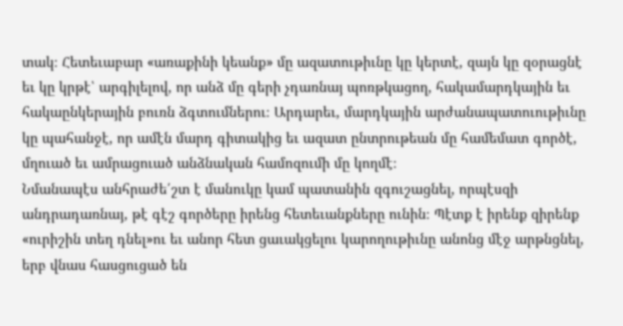տակ։ Հետեւաբար «առաքինի կեանք» մը ազատութիւնը կը կերտէ, զայն կը զօրացնէ եւ կը կրթէ՝ արգիլելով, որ անձ մը գերի չդառնայ պոռթկացող, հակամարդկային եւ հակաընկերային բուռն ձգտումներու։ Արդարեւ, մարդկային արժանապատուութիւնը կը պահանջէ, որ ամէն մարդ գիտակից եւ ազատ ընտրութեան մը համեմատ գործէ, մղուած եւ ամրացուած անձնական համոզումի մը կողմէ։
Նմանապէս անհրաժե՛շտ է մանուկը կամ պատանին զգուշացնել, որպէսզի անդրադառնայ, թէ գէշ գործերը իրենց հետեւանքները ունին։ Պէտք է իրենք զիրենք «ուրիշին տեղ դնել»ու եւ անոր հետ ցաւակցելու կարողութիւնը անոնց մէջ արթնցնել, երբ վնաս հասցուցած են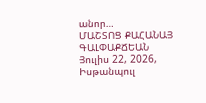անոր…
ՄԱՇՏՈՑ ՔԱՀԱՆԱՅ ԳԱԼՓԱՔՃԵԱՆ
Յուլիս 22, 2026, Իսթանպուլ